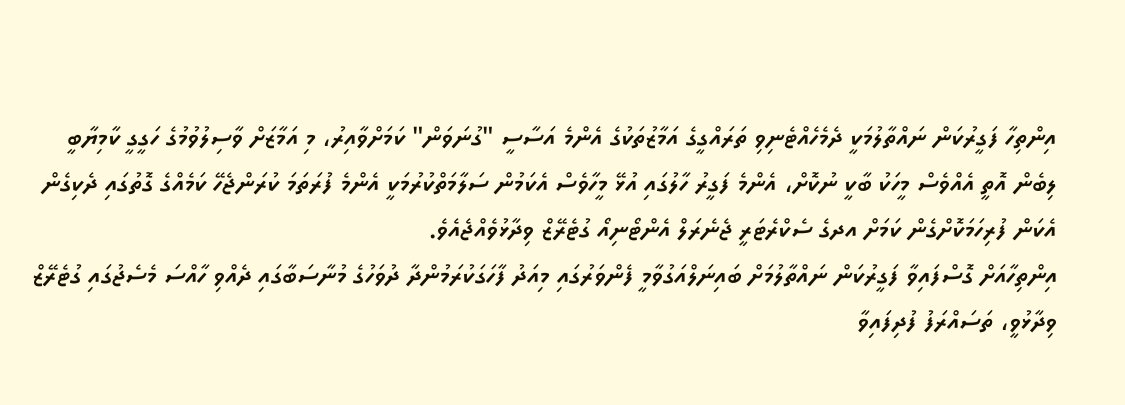އިންތިހާ ފަގީރުކަން ނައްތާލުމަކީ ދެމެހެއްޓެނިވި ތަރައްގީގެ އަމާޒުތަކުގެ އެންމެ އަސާސީ "ގުނަވަން" ކަމަށްވާއިރު، މި އަމާޒަށް ވާސިލުވުމުގެ ހަގީގީ ކާމިޔާބީ ލިބެން އޮތީ އެއްވެސް މީހަކު ބާކީ ނުކޮށް، އެންމެ ފަގީރު ހާލުގައި އުޅޭ މީހާވެސް އެކަމުން ސަލާމަތްކުރުމަކީ އެންމެ ފުރަތަމަ ކުރަންޖެހޭ ކަމެއްގެ ގޮތުގައި ދެކިގެން އެކަން ފުރިހަމަކޮށްގެން ކަމަށް އދގެ ސެކްރެޓަރީ ޖެނެރަލް އެންޓޯނިއޯ ގުޓެރޭޒް ވިދާޅުވެއްޖެއެވެ.
އިންތިހާއަށް ގޮސްފައިވާ ފަގީރުކަން ނައްތާލުމަށް ބައިނަލްއަގުވާމީ ފެންވަރުގައި މިއަދު ފާހަގަކުރަމުންދާ ދުވަހުގެ މުނާސަބާގައި ދެއްވި ހާއްސަ މެސެޖުގައި ގުޓެރޭޒް ވިދާޅުވީ، ތަސައްރަފު ފުދިފައިވާ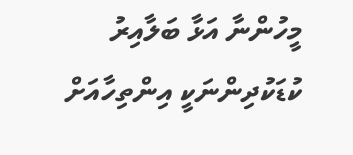މީހުންނާ އަޅާ ބަލާއިރު ކުޑަކުދިންނަކީ އިންތިހާއަށް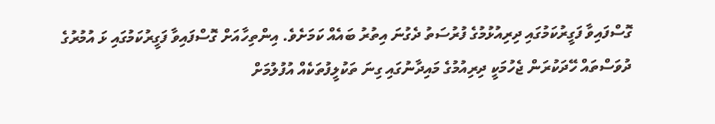ގޮސްފައިވާ ފަގީރުކަމުގައި ދިރިއުޅުމުގެ ފުރުސަތު ދެގުނަ އިތުރު ބައެއް ކަމަށެވެ. އިންތިހާއަށް ގޮސްފައިވާ ފަގީރުކަމުގައި ޅަ އުމުރުގެ ދުވަސްތައް ހޭދަކުރަން ޖެހުމަކީ ދިރިއުމުގެ މައިދާނުގައި ގިނަ ތަކުލީފުތަކެއް އުފުލުމަށް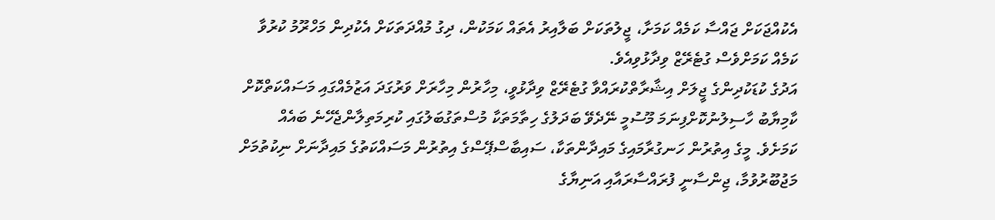އެކުއްޖަކަށް ޖައްސާ ކަމެއް ކަމަށާ، ޖީލުތަކަށް ބަލާއިރު އެތައް ކަމަކުން، ދިގު މުއްދަތަކަށް އެކުދިން މަހްރޫމު ކުރުވާ ކަމެއް ކަމަށްވެސް ގުޓެރޭޒް ވިދާޅުވިއެވެ.
އަދުގެ ކުޑަކުދިންގެ ޖީލަށް އިޝާރާތްކުރައްވާ ގުޓެރޭޒް ވިދާޅުވީ، މިހާރުން މިހާރަށް ވަރުގަދަ އަޒުމެއްގައި މަސައްކަތްކޮށް ކާމިޔާބު ހާސިލުނުކޮށްފިނަމަ މޫސުމީ ނޭދެވޭ ބަދަލުގެ ހިތާމަތަކާ މުސްތަގުބަލުގައި ކުރިމަތިލާންޖެހޭނެ ބައެއް ކަމަށެވެ. މީގެ އިތުރުން ހަނގުރާމައިގެ މައިދާންތަކާ، ސައިބާސްޕޭސްގެ އިތުރުން މަސައްކަތުގެ މައިދާނަށް ނިކުތުމަށް މަޖުބޫރުވުމާ، ޖިންސާނީ ފުރައްސާރައާއި އަނިޔާގެ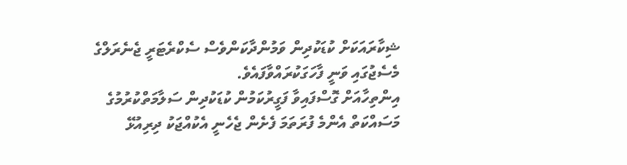ޝިކާރައަކަށް ކުޑަކުދިން ވަމުންދާކަންވެސް ސެކްރެޓަރީ ޖެނެރަލްގެ މެސެޖުގައި ވަނީ ފާހަގަކުރައްވާފައެވެ.
އިންތިހާއަށް ގޮސްފައިވާ ފަގީރުކަމުން ކުޑަކުދިން ސަލާމަތްކުރުމުގެ މަސައްކަތް އެންމެ ފުރަތަމަ ފެށެން ޖެހެނީ އެކުއްޖަކު ދިރިއުޅޭ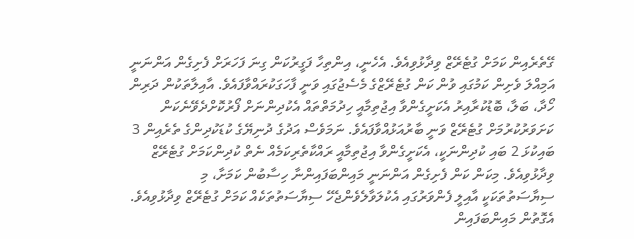ގޭތެރެއިން ކަމަށް ގުޓެރޭޒް ވިދާޅުވިއެވެ. އެހެނީ، އިންތިހާ ފަގީރުކަން ގިނަ ފަހަރަށް ފެށިގެން އަންނަނީ އަމިއްލަ ވެށިން ކަމުގައި ވުން ކަން ގުޓެރޭޒްގެ މެސެޖުގައި ވަނީ ފާހަގަކުރައްވާފައެވެ. އާއިލާތަކުން ދަރިން ހޯދާ، ބަލާ، ބޮޑުކުރާއިރު އެކަށީގެންވާ އިޖުތިމާއީ ހިދުމަތްތައް އެކުދިންނަށް ފޯރުކޮށްދެވޭނެކަން ކަށަވަރުކުރުމަށް ގުޓެރޭޒް ވަނީ ބާރުއަޅުއްވާފައެވެ. ނަމަވެސް އަދުގެ ދުނިޔޭގެ ކުޑަކުދިންގެ ތެރެއިން 3 ބައިކުޅަ 2 ބައި ކުދިންނަކީ، އެކަށީގެންވާ އިޖުތިމާއީ ރައްކާތެރިކަމެއް ނެތް ކުދިންކަމަށް ގުޓެރޭޒް ވިދާޅުވިއެވެ. މިކަން ކަން ފެށިގެން އަންނަނީ މައިންބަފައިންނާ ހިސާބުން ކަމަށާ، މި ސިޔާސަތުތަކަކީ އާއިލީ ފެންވަރުގައި އެކުލަވާލެވެންޖެހޭ ސިޔާސަތުތަކެއް ކަމަށް ގުޓެރޭޒް ވިދާޅުވިއެވެ. އެގޮތުން މައިންބަފައިން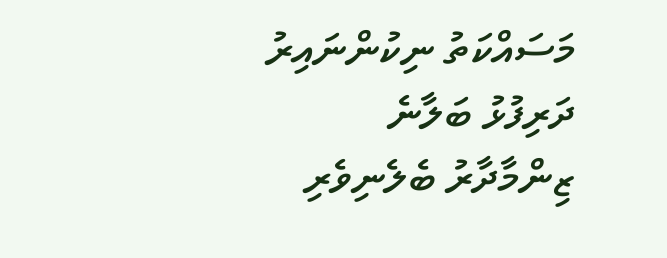މަސައްކަތު ނިކުންނައިރު ދަރިފުޅު ބަލާނެ ޒިންމާދާރު ބެލެނިވެރި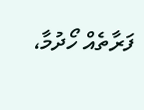ފަރާތެއް ހޯދުމާ،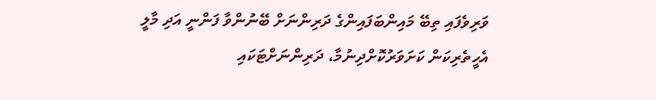ވަރިވެފައި ތިބޭ މައިންބަފައިންގެ ދަރިންނަށް ބޭނުންވާ ފަންނީ އަދި މާލީ އެހީތެރިކަން ކަށަވަރުކޮށްދިނުމާ، ދަރިންނަށްޓަކައި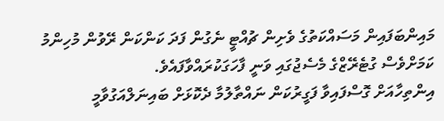މައިންބަފައިން މަސައްކަތުގެ ވެށިން ޗުއްޓީ ނެގުން ފަދަ ކަންކަން ރޭވުން މުހިންމު ކަމަށްވެސް ގުޓެރޭޒްގެ މެސެޖުގައި ވަނީ ފާހަގަކުރައްވާފައެވެ.
އިންތިހާއަށް ގޮސްފައިވާ ފަގީރުކަން ނައްތާލުމާ ދެކޮޅަށް ބައިނަލްއަގުވާމީ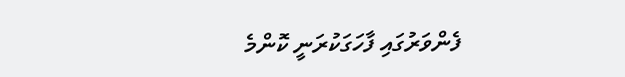ފެންވަރުގައި ފާހަގަކުރަނީ ކޮންމެ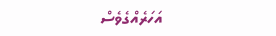އަހަރެއްގެވެސް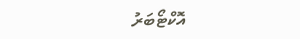އޮކްޓޯބަރު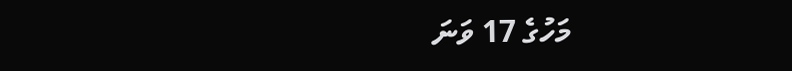މަހުގެ 17 ވަނަ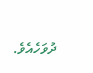ދުވަހެއެވެ.